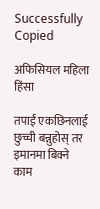Successfully Copied

अफिसियल महिला हिंसा

तपाईं एकछिनलाई छुच्ची बन्नुहोस् तर इमानमा बिक्ने काम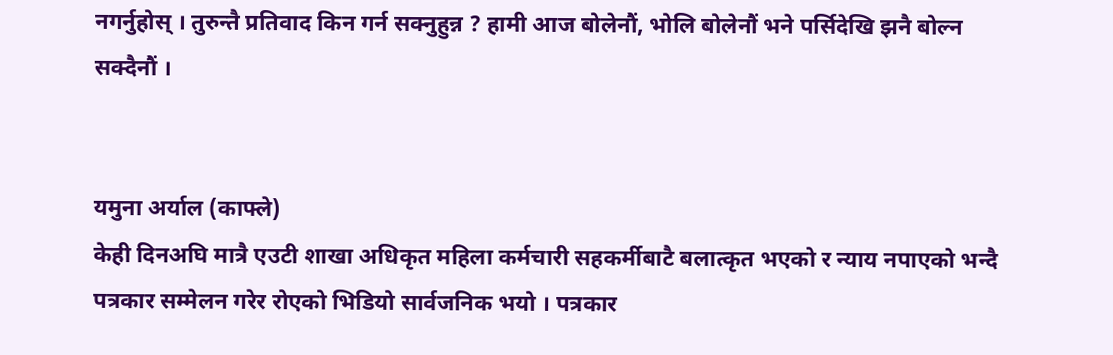नगर्नुहोस् । तुरुन्तै प्रतिवाद किन गर्न सक्नुहुन्न ? हामी आज बोलेनौं, भोलि बोलेनौं भने पर्सिदेखि झनै बोल्न सक्दैनौं ।


यमुना अर्याल (काफ्ले)
केही दिनअघि मात्रै एउटी शाखा अधिकृत महिला कर्मचारी सहकर्मीबाटै बलात्कृत भएको र न्याय नपाएको भन्दै पत्रकार सम्मेलन गरेर रोएको भिडियो सार्वजनिक भयो । पत्रकार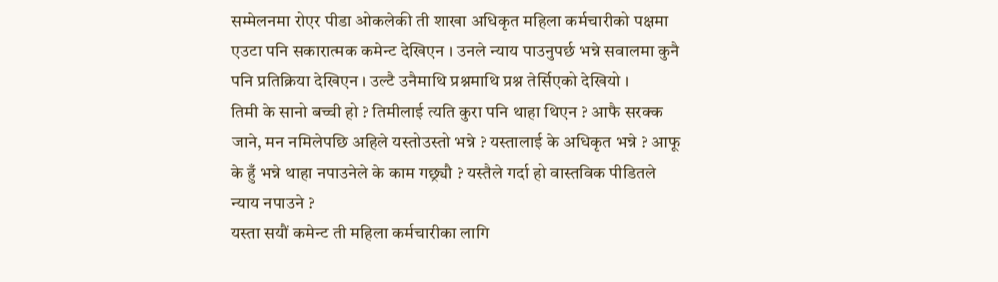सम्मेलनमा रोएर पीडा ओकलेकी ती शाखा अधिकृत महिला कर्मचारीको पक्षमा एउटा पनि सकारात्मक कमेन्ट देखिएन । उनले न्याय पाउनुपर्छ भन्ने सवालमा कुनै पनि प्रतिक्रिया देखिएन । उल्टै उनैमाथि प्रश्नमाथि प्रश्न तेर्सिएको देखियो ।
तिमी के सानो बच्ची हो ? तिमीलाई त्यति कुरा पनि थाहा थिएन ? आफै सरक्क जाने, मन नमिलेपछि अहिले यस्तोउस्तो भन्ने ? यस्तालाई के अधिकृत भन्ने ? आफू के हुँ भन्ने थाहा नपाउनेले के काम गछ्र्यौ ? यस्तैले गर्दा हो वास्तविक पीडितले न्याय नपाउने ?
यस्ता सयौं कमेन्ट ती महिला कर्मचारीका लागि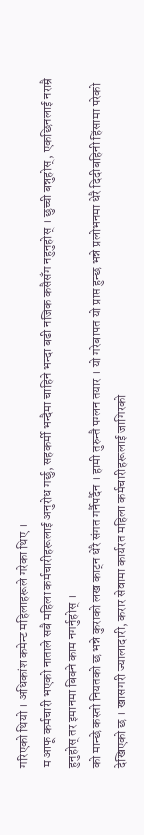गरिएको थियो । अधिकांश कमेन्ट महिलाहरूले गरेका थिए ।
म आफू कर्मचारी भएको नाताले सबै महिला कर्मचारीहरूलाई अनुरोध गर्छु, सहकर्मी भन्दैमा चाहिने भन्दा बढी नजिक कसैसँग नहुनुहोस् । छुच्ची बन्नुहोस्, एकछिनलाई नराम्रै हुनुहोस् तर इमानमा बिक्ने काम नगर्नुहोस् ।
को मान्छे कस्तो नियतको छ भन्ने कुराको लख काट्न धेरै संगत गर्नैपर्दैन । हामी तुरुन्तै पग्लन तयार । यो गरेबापत यो प्राप्त हुन्छ भन्ने प्रलोभनमा धेरै दिदीबहिनी हिंसामा परेको देखिएको छ । खासगरी ज्यालादारी, करार सेवामा कार्यरत महिला कर्मचारीहरूलाई जागिरको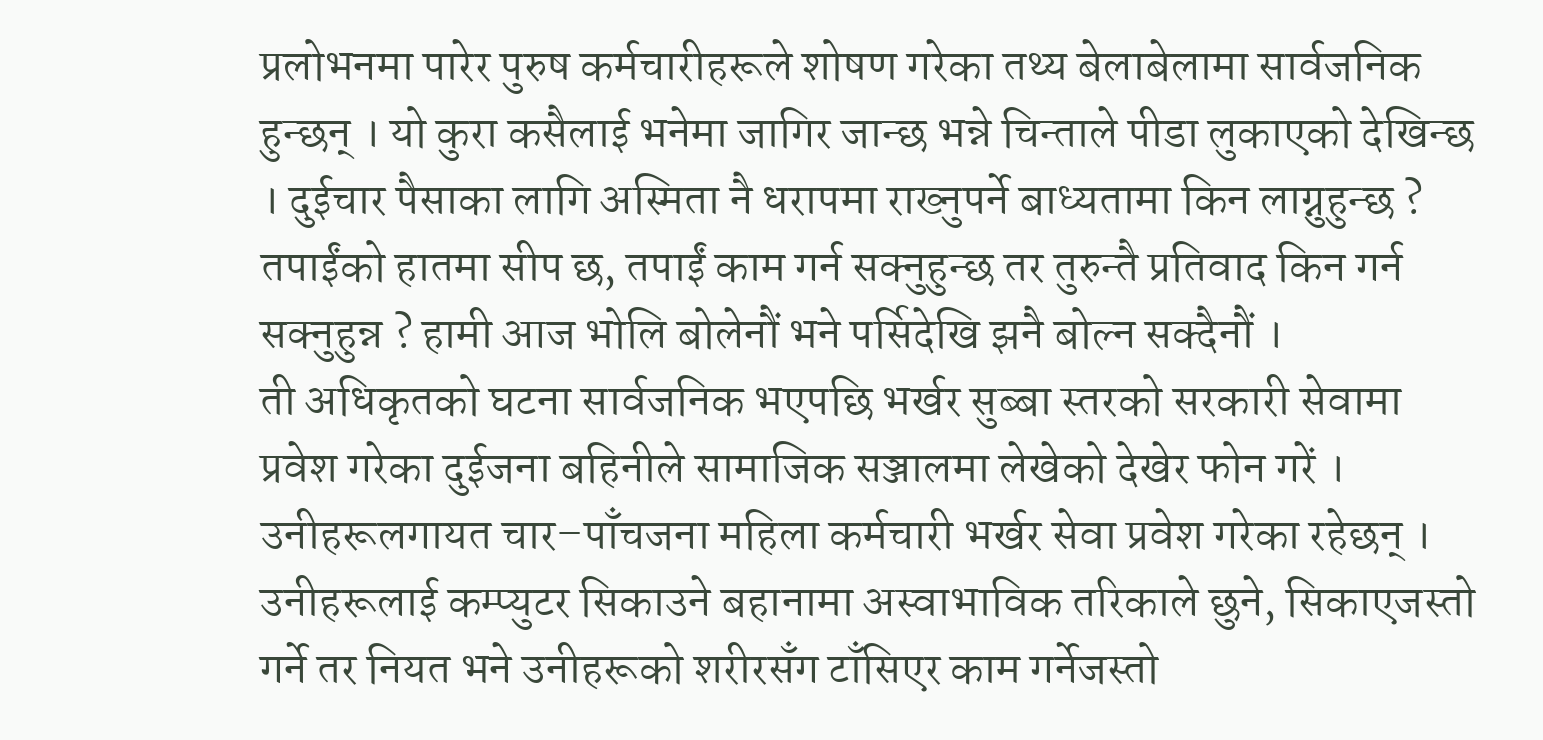प्रलोभनमा पारेर पुरुष कर्मचारीहरूले शोषण गरेका तथ्य बेलाबेलामा सार्वजनिक हुन्छन् । यो कुरा कसैलाई भनेमा जागिर जान्छ भन्ने चिन्ताले पीडा लुकाएको देखिन्छ । दुईचार पैसाका लागि अस्मिता नै धरापमा राख्नुपर्ने बाध्यतामा किन लाग्नुहुन्छ ? तपाईंको हातमा सीप छ, तपाईं काम गर्न सक्नुहुन्छ तर तुरुन्तै प्रतिवाद किन गर्न सक्नुहुन्न ? हामी आज भोलि बोलेनौं भने पर्सिदेखि झनै बोल्न सक्दैनौं ।
ती अधिकृतको घटना सार्वजनिक भएपछि भर्खर सुब्बा स्तरको सरकारी सेवामा प्रवेश गरेका दुईजना बहिनीले सामाजिक सञ्जालमा लेखेको देखेर फोन गरें । उनीहरूलगायत चार–पाँचजना महिला कर्मचारी भर्खर सेवा प्रवेश गरेका रहेछन् । उनीहरूलाई कम्प्युटर सिकाउने बहानामा अस्वाभाविक तरिकाले छुने, सिकाएजस्तो गर्ने तर नियत भने उनीहरूको शरीरसँग टाँसिएर काम गर्नेजस्तो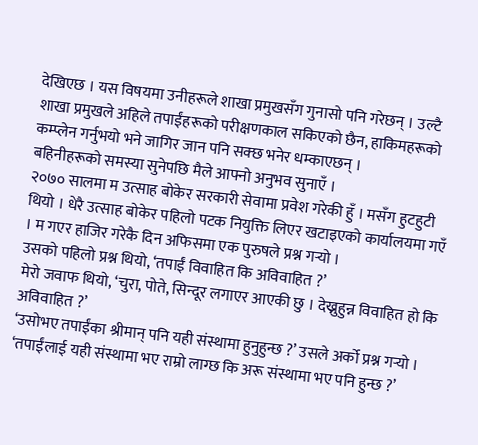देखिएछ । यस विषयमा उनीहरूले शाखा प्रमुखसँग गुनासो पनि गरेछन् । उल्टै शाखा प्रमुखले अहिले तपाईंहरूको परीक्षणकाल सकिएको छैन, हाकिमहरूको कम्प्लेन गर्नुभयो भने जागिर जान पनि सक्छ भनेर धम्काएछन् ।
बहिनीहरूको समस्या सुनेपछि मैले आफ्नो अनुभव सुनाएँ ।
२०७० सालमा म उत्साह बोकेर सरकारी सेवामा प्रवेश गरेकी हुँ । मसँग हुटहुटी थियो । धेरै उत्साह बोकेर पहिलो पटक नियुक्ति लिएर खटाइएको कार्यालयमा गएँ । म गएर हाजिर गरेकै दिन अफिसमा एक पुरुषले प्रश्न गर्‍यो ।
उसको पहिलो प्रश्न थियो, ‘तपाईं विवाहित कि अविवाहित ?’
मेरो जवाफ थियो, ‘चुरा, पोते, सिन्दूर लगाएर आएकी छु । देख्नुहुन्न विवाहित हो कि अविवाहित ?’
‘उसोभए तपाईंका श्रीमान् पनि यही संस्थामा हुनुहुन्छ ?’ उसले अर्को प्रश्न गर्‍यो ।
‘तपाईंलाई यही संस्थामा भए राम्रो लाग्छ कि अरू संस्थामा भए पनि हुन्छ ?’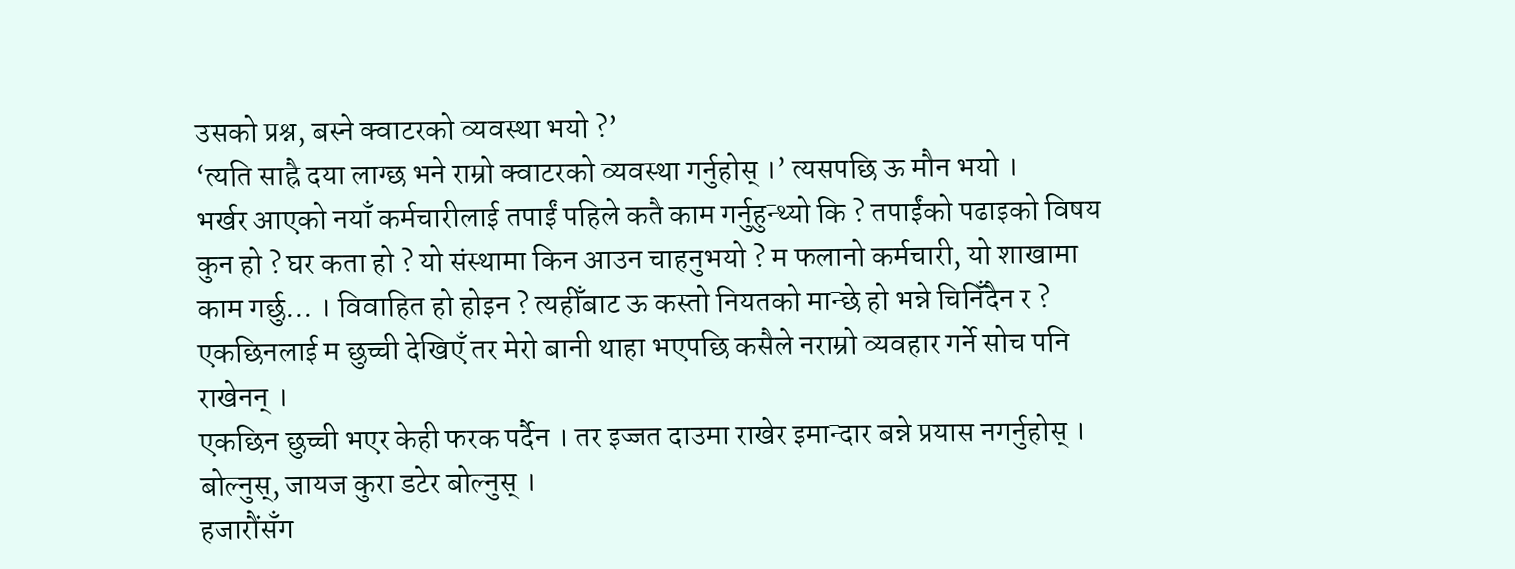उसको प्रश्न, बस्ने क्वाटरको व्यवस्था भयो ?’
‘त्यति साह्रै दया लाग्छ भने राम्रो क्वाटरको व्यवस्था गर्नुहोस् ।’ त्यसपछि ऊ मौन भयो ।
भर्खर आएको नयाँ कर्मचारीलाई तपाईं पहिले कतै काम गर्नुहुन्थ्यो कि ? तपाईंको पढाइको विषय कुन हो ? घर कता हो ? यो संस्थामा किन आउन चाहनुभयो ? म फलानो कर्मचारी, यो शाखामा काम गर्छु... । विवाहित हो होइन ? त्यहीँबाट ऊ कस्तो नियतको मान्छे हो भन्ने चिनिँदैन र ? एकछिनलाई म छुच्ची देखिएँ तर मेरो बानी थाहा भएपछि कसैले नराम्रो व्यवहार गर्ने सोच पनि राखेनन् ।
एकछिन छुच्ची भएर केही फरक पर्दैन । तर इज्जत दाउमा राखेर इमान्दार बन्ने प्रयास नगर्नुहोस् । बोल्नुस्, जायज कुरा डटेर बोल्नुस् ।
हजारौंसँग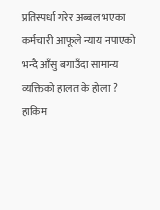प्रतिस्पर्धा गरेर अब्बल भएका कर्मचारी आफूले न्याय नपाएको भन्दै आँसु बगाउँदा सामान्य व्यक्तिको हालत के होला ? हाकिम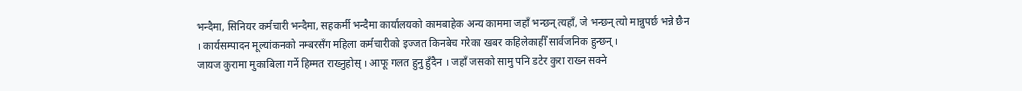भन्दैमा, सिनियर कर्मचारी भन्दैमा, सहकर्मी भन्दैमा कार्यालयको कामबाहेक अन्य काममा जहाँ भन्छन् त्यहाँ, जे भन्छन् त्यो मान्नुपर्छ भन्ने छैन । कार्यसम्पादन मूल्यांकनको नम्बरसँग महिला कर्मचारीको इज्जत किनबेच गरेका खबर कहिलेकाहीँ सार्वजनिक हुन्छन् ।
जायज कुरामा मुकाबिला गर्ने हिम्मत राख्नुहोस् । आफू गलत हुनु हुँदैन । जहाँ जसको सामु पनि डटेर कुरा राख्न सक्ने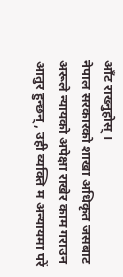आँट राख्नुहोस् ।
नेपाल सरकारको शाखा अधिकृत जसबाट अरूले न्यायको अपेक्षा राखेर काम गराउन आतुर हुन्छन्, उही व्यक्ति म अन्यायमा परें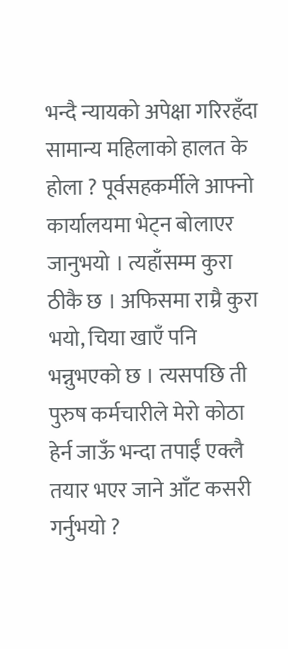भन्दै न्यायको अपेक्षा गरिरहँदा सामान्य महिलाको हालत के होला ? पूर्वसहकर्मीले आफ्नो कार्यालयमा भेट्न बोलाएर जानुभयो । त्यहाँसम्म कुरा ठीकै छ । अफिसमा राम्रै कुरा भयो, चिया खाएँ पनि भन्नुभएको छ । त्यसपछि ती पुरुष कर्मचारीले मेरो कोठा हेर्न जाऊँ भन्दा तपाईं एक्लै तयार भएर जाने आँट कसरी गर्नुभयो ?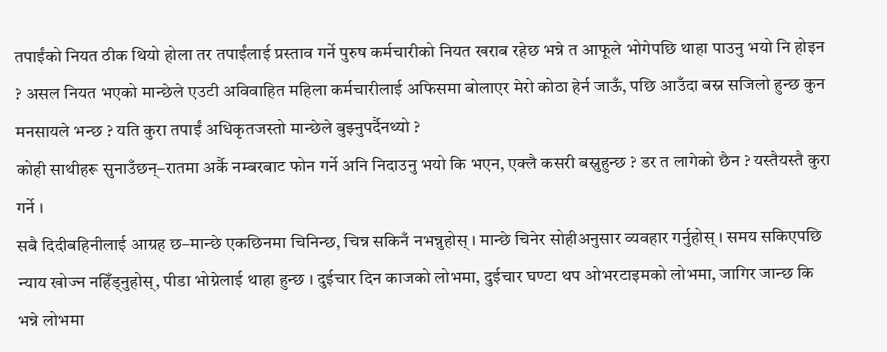तपाईंको नियत ठीक थियो होला तर तपाईंलाई प्रस्ताव गर्ने पुरुष कर्मचारीको नियत खराब रहेछ भन्ने त आफूले भोगेपछि थाहा पाउनु भयो नि होइन ? असल नियत भएको मान्छेले एउटी अविवाहित महिला कर्मचारीलाई अफिसमा बोलाएर मेरो कोठा हेर्न जाऊँ, पछि आउँदा बस्न सजिलो हुन्छ कुन मनसायले भन्छ ? यति कुरा तपाईं अधिकृतजस्तो मान्छेले बुझ्नुपर्दैनथ्यो ?
कोही साथीहरू सुनाउँछन्–रातमा अर्कै नम्बरबाट फोन गर्ने अनि निदाउनु भयो कि भएन, एक्लै कसरी बस्नुहुन्छ ? डर त लागेको छैन ? यस्तैयस्तै कुरा गर्ने ।
सबै दिदीबहिनीलाई आग्रह छ–मान्छे एकछिनमा चिनिन्छ, चिन्न सकिनँ नभन्नुहोस् । मान्छे चिनेर सोहीअनुसार व्यवहार गर्नुहोस् । समय सकिएपछि न्याय खोज्न नहिँड्नुहोस्, पीडा भोग्नेलाई थाहा हुन्छ । दुईचार दिन काजको लोभमा, दुईचार घण्टा थप ओभरटाइमको लोभमा, जागिर जान्छ कि भन्ने लोभमा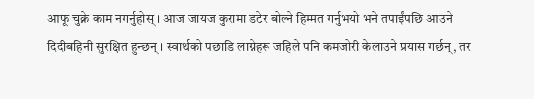आफू चुक्ने काम नगर्नुहोस् । आज जायज कुरामा डटेर बोल्ने हिम्मत गर्नुभयो भने तपाईंपछि आउने दिदीबहिनी सुरक्षित हुन्छन् । स्वार्थको पछाडि लाग्नेहरू जहिले पनि कमजोरी केलाउने प्रयास गर्छन्, तर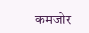कमजोर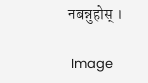नबन्नुहोस् ।

 Image